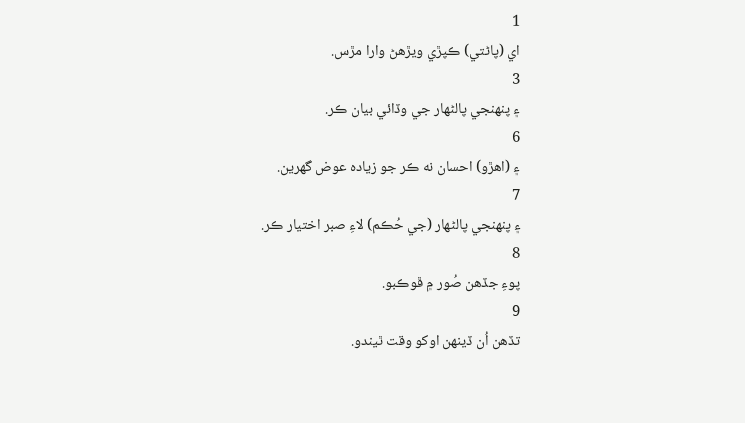1
اي (پاڻتي) ڪپڙي ويڙھڻ وارا مڙس.
3
۽ پنھنجي پالڻھار جي وڏائي بيان ڪر.
6
۽ (اھڙو) احسان نه ڪر جو زيادہ عوض گھرين.
7
۽ پنھنجي پالڻھار (جي حُڪم) لاءِ صبر اختيار ڪر.
8
پوءِ جڏھن صُور ۾ ڦوڪبو.
9
تڏھن اُن ڏينھن اوکو وقت ٿيندو.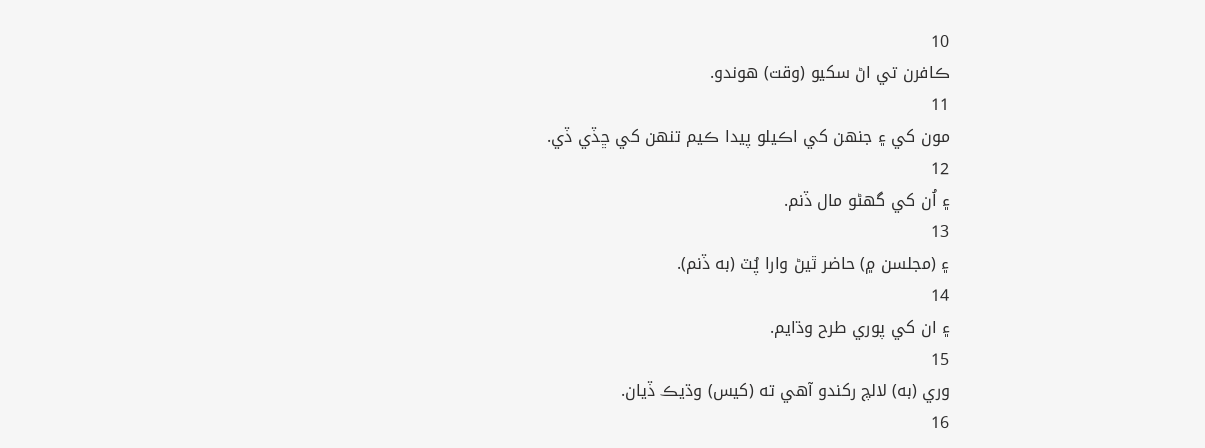10
ڪافرن تي اڻ سکيو (وقت) ھوندو.
11
مون کي ۽ جنھن کي اڪيلو پيدا ڪيم تنھن کي ڇڏي ڏي.
12
۽ اُن کي گھڻو مال ڏنم.
13
۽ (مجلسن ۾) حاضر ٿيڻ وارا پُٽ (به ڏنم).
14
۽ ان کي پوري طرح وڌايم.
15
وري (به) لالچ رکندو آھي ته (کيس) وڌيڪ ڏيان.
16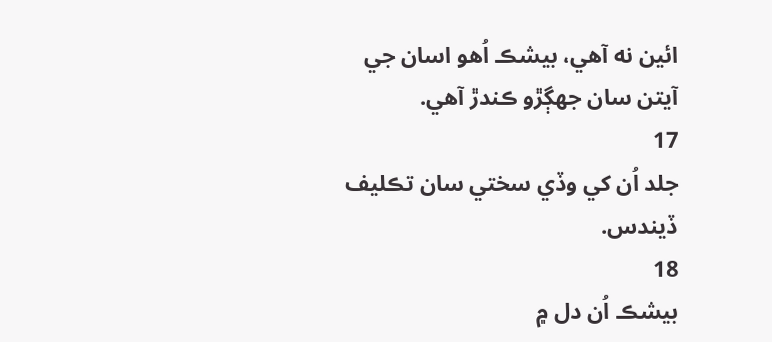ائين نه آھي، بيشڪ اُھو اسان جي آيتن سان جھڳڙو ڪندڙ آھي.
17
جلد اُن کي وڏي سختي سان تڪليف ڏيندس.
18
بيشڪ اُن دل ۾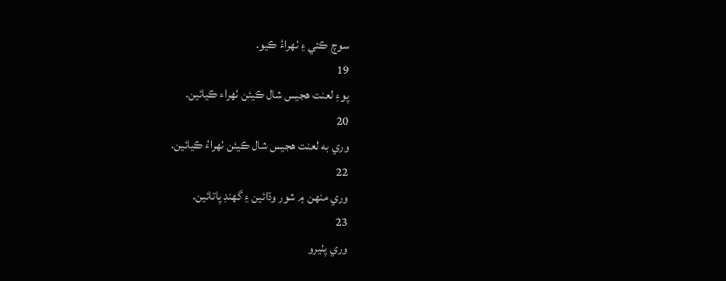سوچ ڪئي ۽ ٺھراءُ ڪيو.
19
پوءِ لعنت ھجيس شال ڪيئن ٺھراء ڪيائين.
20
وري به لعنت ھجيس شال ڪيئن ٺھراءُ ڪيائين.
22
وري منھن ۾ شور وڌائين ۽ گھنڊ پاتائين.
23
وري پٺيرو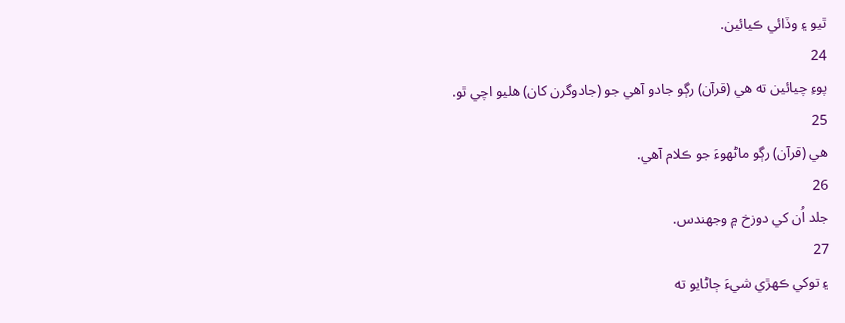ٿيو ۽ وڏائي ڪيائين.
24
پوءِ چيائين ته ھي (قرآن) رڳو جادو آھي جو (جادوگرن کان) ھليو اچي ٿو.
25
ھي (قرآن) رڳو ماڻھوءَ جو ڪلام آھي.
26
جلد اُن کي دوزخ ۾ وجھندس.
27
۽ توکي ڪھڙي شيءَ ڄاڻايو ته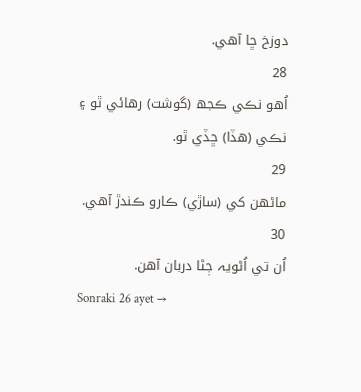دوزخ ڇا آھي.
28
اُھو نڪي ڪجھ (گوشت) رھائي ٿو ۽ نڪي (ھڏا) ڇڏي ٿو.
29
ماڻھن کي (ساڙي) ڪارو ڪندڙ آھي.
30
اُن تي اُڻويہ ڄڻا دربان آھن.
Sonraki 26 ayet →